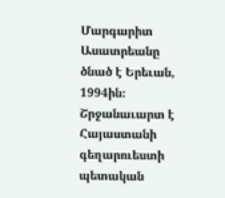Մարգարիտ Ասատրեանը ծնած է Երեւան, 1994ին։ Շրջանաւարտ է Հայաստանի գեղարուեստի պետական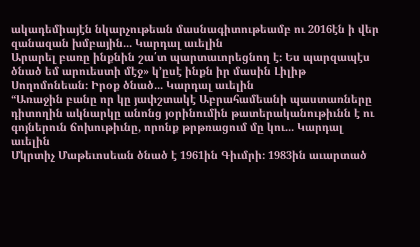ակադեմիայէն նկարչութեան մասնագիտութեամբ ու 2016էն ի վեր զանազան խմբային... Կարդալ աւելին
Արարել բառը ինքնին շա՛տ պարտաւորեցնող է։ Ես պարզապէս ծնած եմ արուեստի մէջ» կ’ըսէ ինքն իր մասին Լիլիթ Սողոմոնեան։ Իրօք ծնած... Կարդալ աւելին
“Առաջին բանը որ կը յափշտակէ Աբրահամեանի պաստառները դիտողին ակնարկը անոնց յօրինումին թատերականութիւնն է ու գոյներուն ճոխութիւնը, որոնք թրթռացում մը կու... Կարդալ աւելին
Մկրտիչ Մաթեւոսեան ծնած է 1961ին Գիւմրի։ 1983ին աւարտած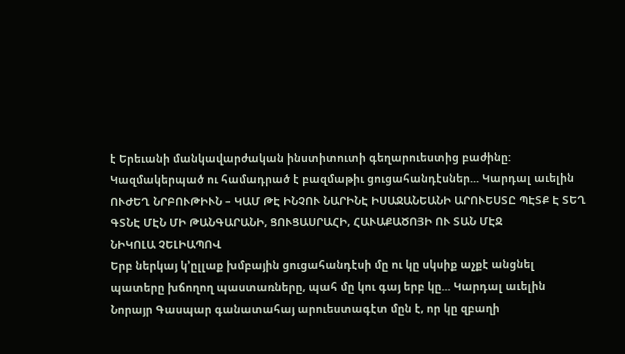է Երեւանի մանկավարժական ինստիտուտի գեղարուեստից բաժինը: Կազմակերպած ու համադրած է բազմաթիւ ցուցահանդէսներ... Կարդալ աւելին
ՈՒԺԵՂ ՆՐԲՈՒԹԻՒՆ – ԿԱՄ ԹԷ ԻՆՉՈՒ ՆԱՐԻՆԷ ԻՍԱՋԱՆԵԱՆԻ ԱՐՈՒԵՍՏԸ ՊԷՏՔ Է ՏԵՂ ԳՏՆԷ ՄԷՆ ՄԻ ԹԱՆԳԱՐԱՆԻ, ՑՈՒՑԱՍՐԱՀԻ, ՀԱՒԱՔԱԾՈՅԻ ՈՒ ՏԱՆ ՄԷՋ
ՆԻԿՈԼԱ ՉԵԼԻԱՊՈՎ
Երբ ներկայ կ’ըլլաք խմբային ցուցահանդէսի մը ու կը սկսիք աչքէ անցնել պատերը խճողող պաստառները, պահ մը կու գայ երբ կը... Կարդալ աւելին
Նորայր Գասպար գանատահայ արուեստագէտ մըն է, որ կը զբաղի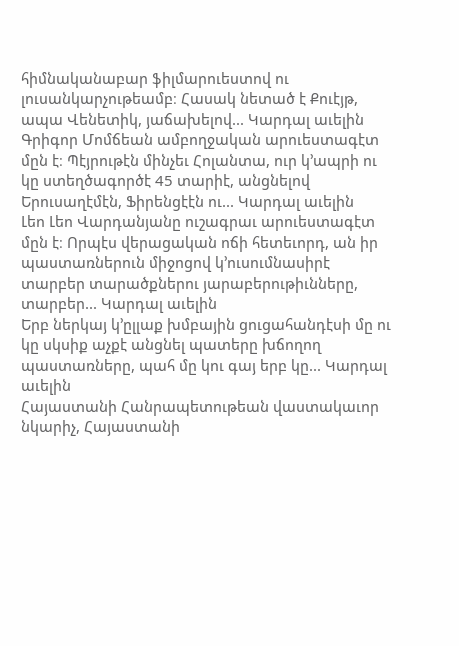հիմնականաբար ֆիլմարուեստով ու լուսանկարչութեամբ։ Հասակ նետած է Քուէյթ, ապա Վենետիկ, յաճախելով... Կարդալ աւելին
Գրիգոր Մոմճեան ամբողջական արուեստագէտ մըն է։ Պէյրութէն մինչեւ Հոլանտա, ուր կ’ապրի ու կը ստեղծագործէ 45 տարիէ, անցնելով Երուսաղէմէն, Ֆիրենցէէն ու... Կարդալ աւելին
Լեո Լեո Վարդանյանը ուշագրաւ արուեստագէտ մըն է։ Որպէս վերացական ոճի հետեւորդ, ան իր պաստառներուն միջոցով կ’ուսումնասիրէ տարբեր տարածքներու յարաբերութիւնները, տարբեր... Կարդալ աւելին
Երբ ներկայ կ’ըլլաք խմբային ցուցահանդէսի մը ու կը սկսիք աչքէ անցնել պատերը խճողող պաստառները, պահ մը կու գայ երբ կը... Կարդալ աւելին
Հայաստանի Հանրապետութեան վաստակաւոր նկարիչ, Հայաստանի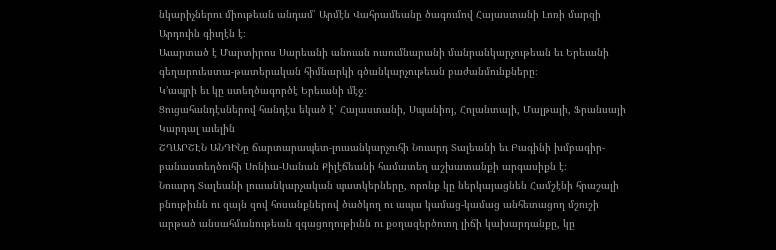նկարիչներու միութեան անդամ՝ Արմէն Վահրամեանը ծագումով Հայաստանի Լոռի մարզի Արդուին գիւղէն է։
Աւարտած է Մարտիրոս Սարեանի անուան ուսումնարանի մանրանկարչութեան եւ Երեւանի գեղարուեստա-թատերական հիմնարկի գծանկարչութեան բաժանմունքները։
Կ’ապրի եւ կը ստեղծագործէ Երեւանի մէջ։
Ցուցահանդէսներով հանդէս եկած է՝ Հայաստանի, Սպանիոյ, Հոլանտայի, Մալթայի, Ֆրանսայի Կարդալ աւելին
ՇՂԱՐՇԷՆ ԱՆԴԻՆը ճարտարապետ-լուսանկարչուհի Նուարդ Տալեանի եւ Բագինի խմբագիր-բանաստեղծուհի Սոնիա-Սանան Քիլէճեանի համատեղ աշխատանքի արգասիքն է։
Նուարդ Տալեանի լուսանկարչական պատկերները, որոնք կը ներկայացնեն Համշէնի հրաշալի բնութիւնն ու զայն զով հոսանքներով ծածկող ու ապա կամաց-կամաց անհետացող մշուշի արթած անսահմանութեան զգացողութիւնն ու քօղազերծուող լիճի կախարդանքը, կը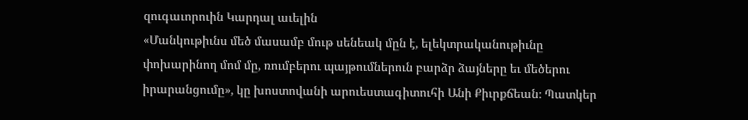զուգաւորուին Կարդալ աւելին
«Մանկութիւնս մեծ մասամբ մութ սենեակ մըն է, ելեկտրականութիւնը փոխարինող մոմ մը, ռումբերու պայթումներուն բարձր ձայները եւ մեծերու իրարանցումը», կը խոստովանի արուեստագիտուհի Անի Քիւրքճեան։ Պատկեր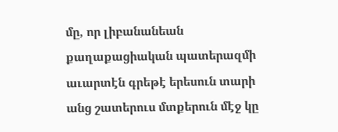մը, որ լիբանանեան քաղաքացիական պատերազմի աւարտէն գրեթէ երեսուն տարի անց շատերուս մտքերուն մէջ կը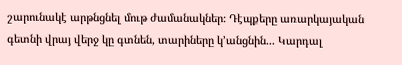շարունակէ արթնցնել մութ ժամանակներ։ Դէպքերը առարկայական գետնի վրայ վերջ կը գտնեն, տարիները կ՚անցնին... Կարդալ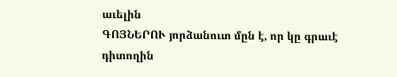աւելին
ԳՈՅՆԵՐՈՒ յորձանուտ մըն է, որ կը գրաւէ դիտողին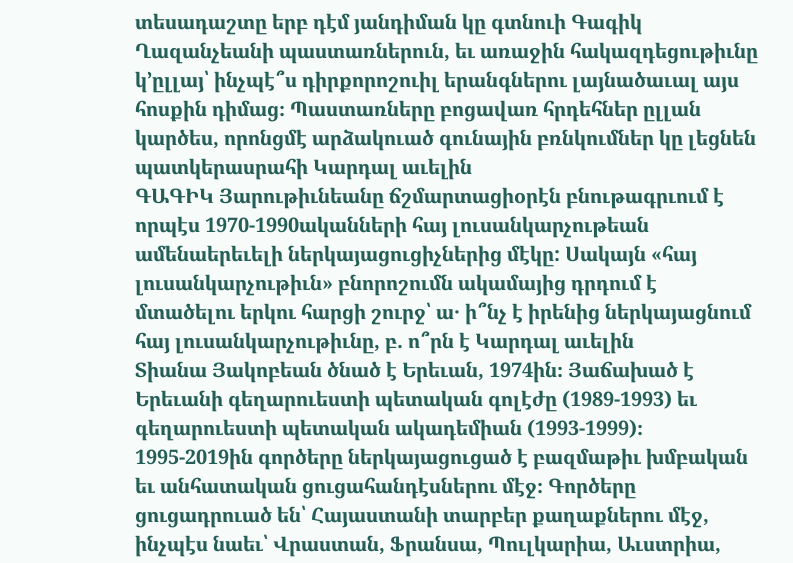տեսադաշտը երբ դէմ յանդիման կը գտնուի Գագիկ Ղազանչեանի պաստառներուն, եւ առաջին հակազդեցութիւնը կ՚ըլլայ՝ ինչպէ՞ս դիրքորոշուիլ երանգներու լայնածաւալ այս հոսքին դիմաց։ Պաստառները բոցավառ հրդեհներ ըլլան կարծես, որոնցմէ արձակուած գունային բռնկումներ կը լեցնեն պատկերասրահի Կարդալ աւելին
ԳԱԳԻԿ Յարութիւնեանը ճշմարտացիօրէն բնութագրւում է որպէս 1970-1990ականների հայ լուսանկարչութեան ամենաերեւելի ներկայացուցիչներից մէկը: Սակայն «հայ լուսանկարչութիւն» բնորոշումն ակամայից դրդում է մտածելու երկու հարցի շուրջ՝ ա․ ի՞նչ է իրենից ներկայացնում հայ լուսանկարչութիւնը, բ. ո՞րն է Կարդալ աւելին
Տիանա Յակոբեան ծնած է Երեւան, 1974ին։ Յաճախած է Երեւանի գեղարուեստի պետական գոլէժը (1989-1993) եւ գեղարուեստի պետական ակադեմիան (1993-1999)։ 1995-2019ին գործերը ներկայացուցած է բազմաթիւ խմբական եւ անհատական ցուցահանդէսներու մէջ։ Գործերը ցուցադրուած են՝ Հայաստանի տարբեր քաղաքներու մէջ, ինչպէս նաեւ՝ Վրաստան, Ֆրանսա, Պուլկարիա, Աւստրիա,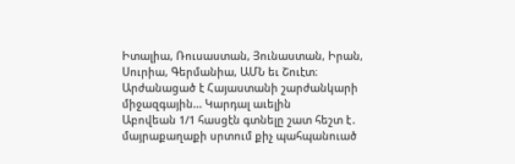Իտալիա, Ռուսաստան, Յունաստան, Իրան, Սուրիա, Գերմանիա, ԱՄՆ եւ Շուէտ։ Արժանացած է Հայաստանի շարժանկարի միջազգային... Կարդալ աւելին
Աբովեան 1/1 հասցէն գտնելը շատ հեշտ է․ մայրաքաղաքի սրտում քիչ պահպանուած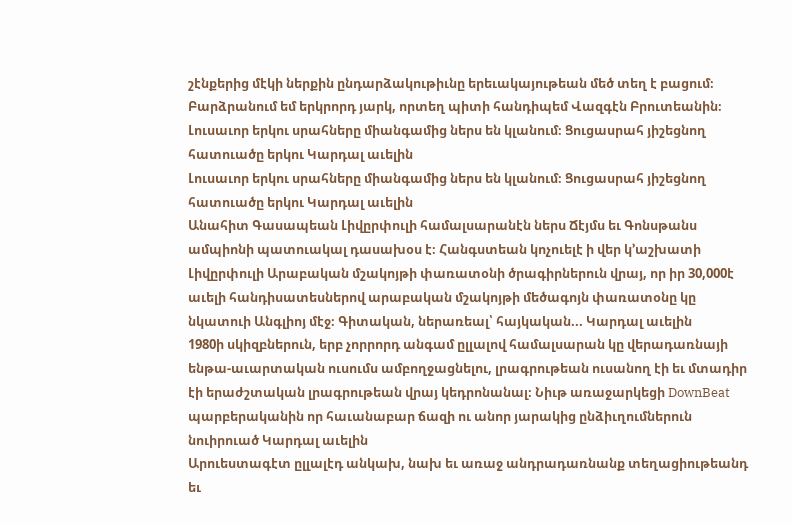շէնքերից մէկի ներքին ընդարձակութիւնը երեւակայութեան մեծ տեղ է բացում։ Բարձրանում եմ երկրորդ յարկ, որտեղ պիտի հանդիպեմ Վազգէն Բրուտեանին։
Լուսաւոր երկու սրահները միանգամից ներս են կլանում։ Ցուցասրահ յիշեցնող հատուածը երկու Կարդալ աւելին
Լուսաւոր երկու սրահները միանգամից ներս են կլանում։ Ցուցասրահ յիշեցնող հատուածը երկու Կարդալ աւելին
Անահիտ Գասապեան Լիվըրփուլի համալսարանէն ներս Ճէյմս եւ Գոնսթանս ամպիոնի պատուակալ դասախօս է։ Հանգստեան կոչուելէ ի վեր կ՚աշխատի Լիվըրփուլի Արաբական մշակոյթի փառատօնի ծրագիրներուն վրայ, որ իր 30,000է աւելի հանդիսատեսներով արաբական մշակոյթի մեծագոյն փառատօնը կը նկատուի Անգլիոյ մէջ։ Գիտական, ներառեալ՝ հայկական... Կարդալ աւելին
1980ի սկիզբներուն, երբ չորրորդ անգամ ըլլալով համալսարան կը վերադառնայի ենթա-աւարտական ուսումս ամբողջացնելու, լրագրութեան ուսանող էի եւ մտադիր էի երաժշտական լրագրութեան վրայ կեդրոնանալ։ Նիւթ առաջարկեցի DownBeat պարբերականին որ հաւանաբար ճազի ու անոր յարակից ընձիւղումներուն նուիրուած Կարդալ աւելին
Արուեստագէտ ըլլալէդ անկախ, նախ եւ առաջ անդրադառնանք տեղացիութեանդ եւ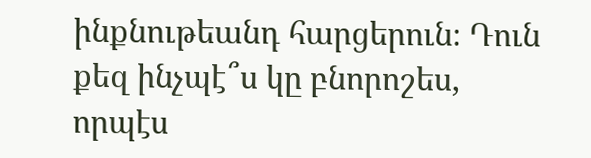ինքնութեանդ հարցերուն։ Դուն քեզ ինչպէ՞ս կը բնորոշես, որպէս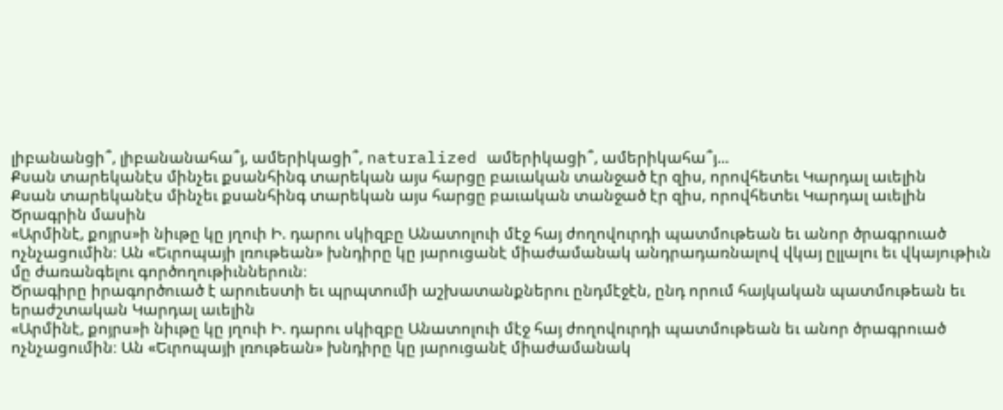լիբանանցի՞, լիբանանահա՞յ, ամերիկացի՞, naturalized ամերիկացի՞, ամերիկահա՞յ...
Քսան տարեկանէս մինչեւ քսանհինգ տարեկան այս հարցը բաւական տանջած էր զիս, որովհետեւ Կարդալ աւելին
Քսան տարեկանէս մինչեւ քսանհինգ տարեկան այս հարցը բաւական տանջած էր զիս, որովհետեւ Կարդալ աւելին
Ծրագրին մասին
«Արմինէ, քոյրս»ի նիւթը կը յղուի Ի. դարու սկիզբը Անատոլուի մէջ հայ ժողովուրդի պատմութեան եւ անոր ծրագրուած ոչնչացումին։ Ան «Եւրոպայի լռութեան» խնդիրը կը յարուցանէ միաժամանակ անդրադառնալով վկայ ըլլալու եւ վկայութիւն մը ժառանգելու գործողութիւններուն։
Ծրագիրը իրագործուած է արուեստի եւ պրպտումի աշխատանքներու ընդմէջէն, ընդ որում հայկական պատմութեան եւ երաժշտական Կարդալ աւելին
«Արմինէ, քոյրս»ի նիւթը կը յղուի Ի. դարու սկիզբը Անատոլուի մէջ հայ ժողովուրդի պատմութեան եւ անոր ծրագրուած ոչնչացումին։ Ան «Եւրոպայի լռութեան» խնդիրը կը յարուցանէ միաժամանակ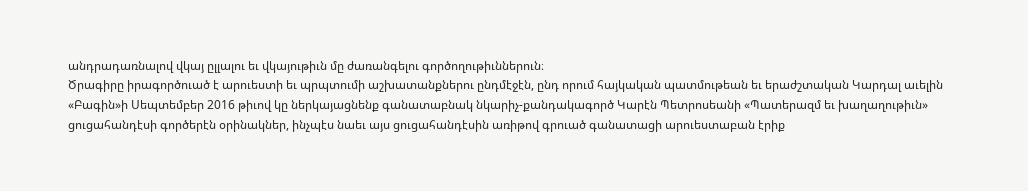անդրադառնալով վկայ ըլլալու եւ վկայութիւն մը ժառանգելու գործողութիւններուն։
Ծրագիրը իրագործուած է արուեստի եւ պրպտումի աշխատանքներու ընդմէջէն, ընդ որում հայկական պատմութեան եւ երաժշտական Կարդալ աւելին
«Բագին»ի Սեպտեմբեր 2016 թիւով կը ներկայացնենք գանատաբնակ նկարիչ-քանդակագործ Կարէն Պետրոսեանի «Պատերազմ եւ խաղաղութիւն» ցուցահանդէսի գործերէն օրինակներ, ինչպէս նաեւ այս ցուցահանդէսին առիթով գրուած գանատացի արուեստաբան էրիք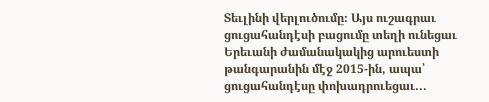Տեւլինի վերլուծումը։ Այս ուշագրաւ ցուցահանդէսի բացումը տեղի ունեցաւ Երեւանի ժամանակակից արուեստի թանգարանին մէջ 2015-ին, ապա՝ ցուցահանդէսը փոխադրուեցաւ...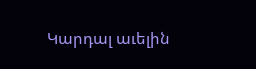Կարդալ աւելին